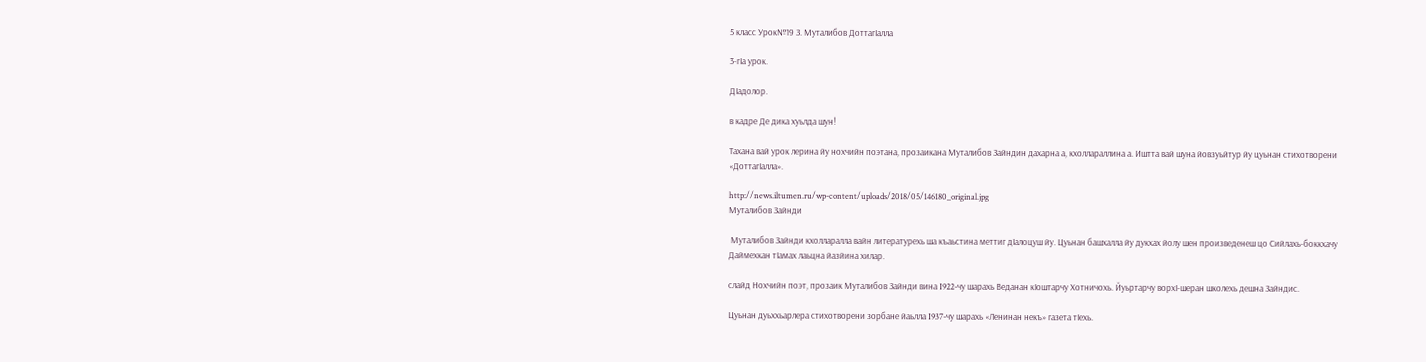5 класс Урок№19 З. Муталибов ДоттагIалла

3-гIа урок.

ДIадолор.

в кадре Де дика хуьлда шун!

Тахана вай урок лерина йу нохчийн поэтана, прозаикана Муталибов Зайндин дахарна а, кхоллараллина а. Иштта вай шуна йовзуьйтур йу цуьнан стихотворени «ДоттагIалла».

http://news.iltumen.ru/wp-content/uploads/2018/05/146180_original.jpg
Муталибов Зайнди

 Муталибов Зайнди кхолларалла вайн литературехь ша къаьстина меттиг дIалоцуш йу. Цуьнан башхалла йу дукхах йолу шен произведенеш цо Сийлахь-боккхачу Даймехкан тIамах лаьцна йазйина хилар.

слайд Нохчийн поэт, прозаик Муталибов Зайнди вина I922-чу шарахь Веданан кIоштарчу Хотничохь. Йуьртарчу ворхI-шеран школехь дешна Зайндис.

Цуьнан дуьххьарлера стихотворени зорбане йаьлла I937-чу шарахь «Ленинан некъ» газета тIехь.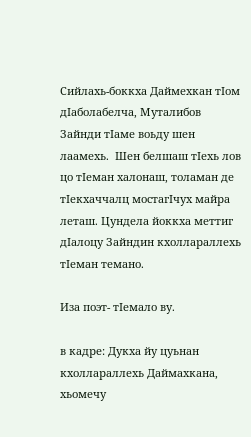Сийлахь-боккха Даймехкан тIом дIаболабелча, Муталибов Зайнди тIаме воьду шен лаамехь.  Шен белшаш тIехь лов цо тIеман халонаш, толаман де тIекхаччалц мостагIчух майра леташ. Цундела йоккха меттиг дIалоцу Зайндин кхоллараллехь тIеман темано.

Иза поэт- тIемало ву.

в кадре: Дукха йу цуьнан кхоллараллехь Даймахкана, хьомечу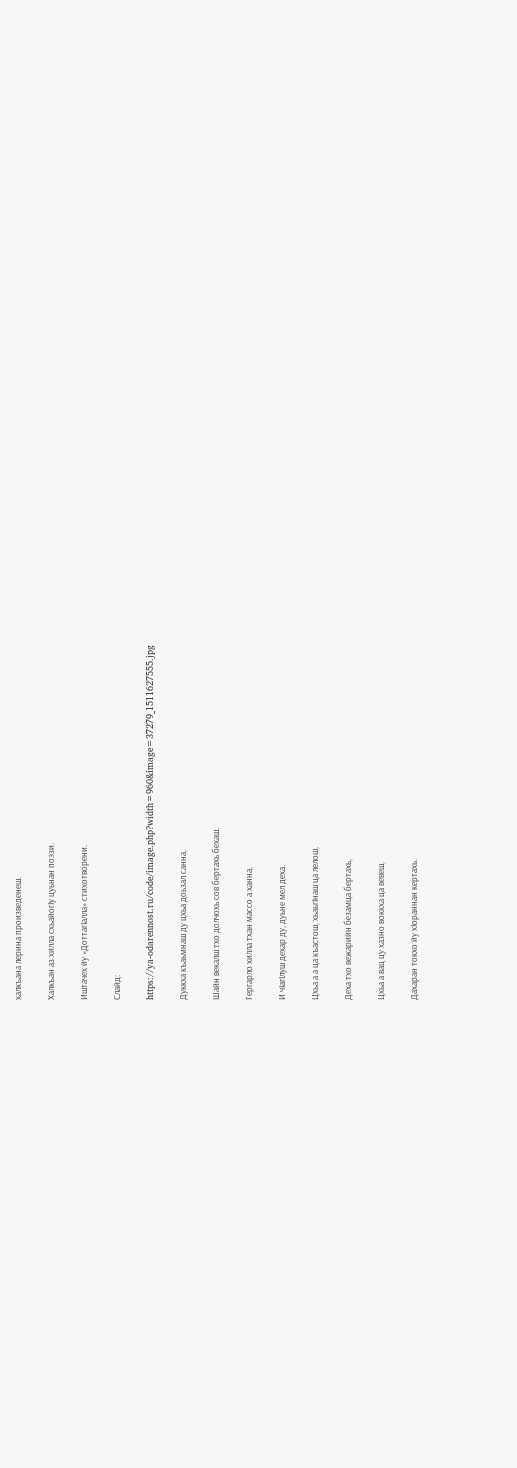халкъана лерина произведенеш.

Халкъан аз хилла схьайогIу цуьнан поэзи.

Иштачех йу «ДоттагIалла» стихотворени.

Слайд:

https://ya-odarennost.ru/code/image.php?width=960&image=37279_1511627555.jpg

Дуккха къаьмнаш ду цхьа доьзал санна,

Шайн векалш тхо долчохь сов бертахь бехаш.

Гергарло хилла тхан массо а ханна,

И чIагIлуш дехар ду, дуьне мел деха.

Цхьа а а ца къастош, хьаьгIнаш ца лелош,

Деха тхо вежарийн безамца бертахь,

Цхьа а вац цу хазно воккха ца вевеш,

Дахаран токхо йу хIораннан кертахь.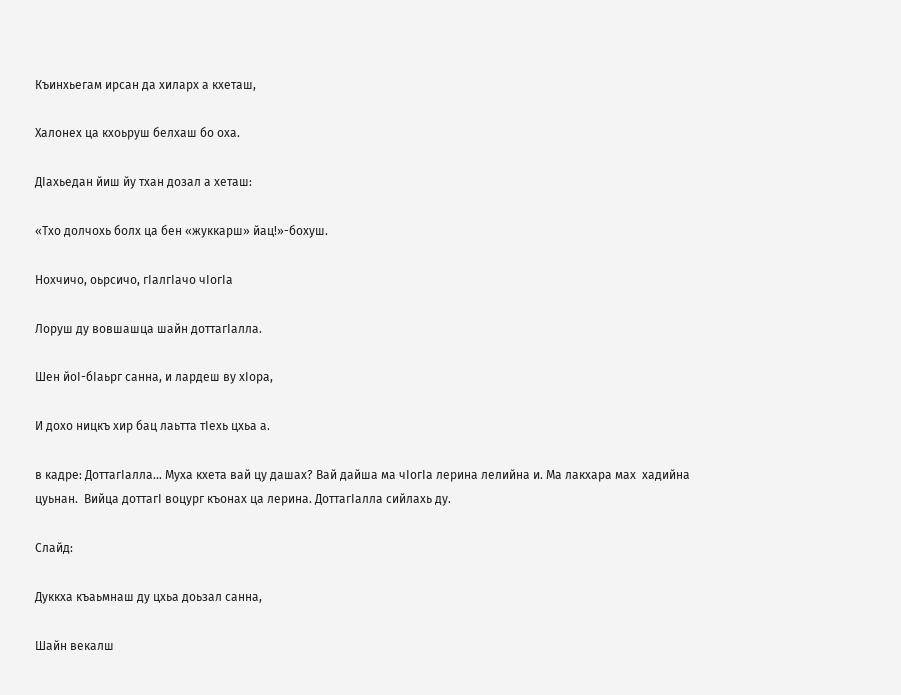Къинхьегам ирсан да хиларх а кхеташ,

Халонех ца кхоьруш белхаш бо оха.

ДIахьедан йиш йу тхан дозал а хеташ:

«Тхо долчохь болх ца бен «жуккарш» йац!»-бохуш.

Нохчичо, оьрсичо, гIалгIачо чIогIа

Лоруш ду вовшашца шайн доттагIалла.

Шен йоI-бIаьрг санна, и лардеш ву хIора,

И дохо ницкъ хир бац лаьтта тIехь цхьа а.

в кадре: ДоттагIалла… Муха кхета вай цу дашах? Вай дайша ма чIогIа лерина лелийна и. Ма лакхара мах  хадийна цуьнан.  Вийца доттагI воцург къонах ца лерина. ДоттагIалла сийлахь ду.

Слайд:

Дуккха къаьмнаш ду цхьа доьзал санна,

Шайн векалш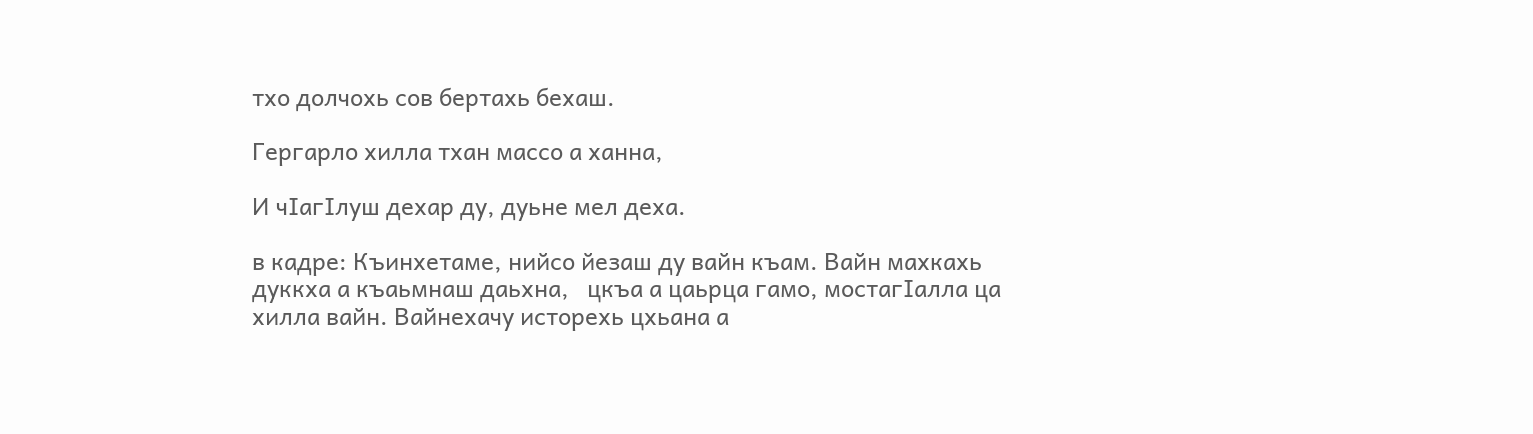тхо долчохь сов бертахь бехаш.

Гергарло хилла тхан массо а ханна,

И чIагIлуш дехар ду, дуьне мел деха.

в кадре: Къинхетаме, нийсо йезаш ду вайн къам. Вайн махкахь дуккха а къаьмнаш даьхна,   цкъа а цаьрца гамо, мостагIалла ца хилла вайн. Вайнехачу исторехь цхьана а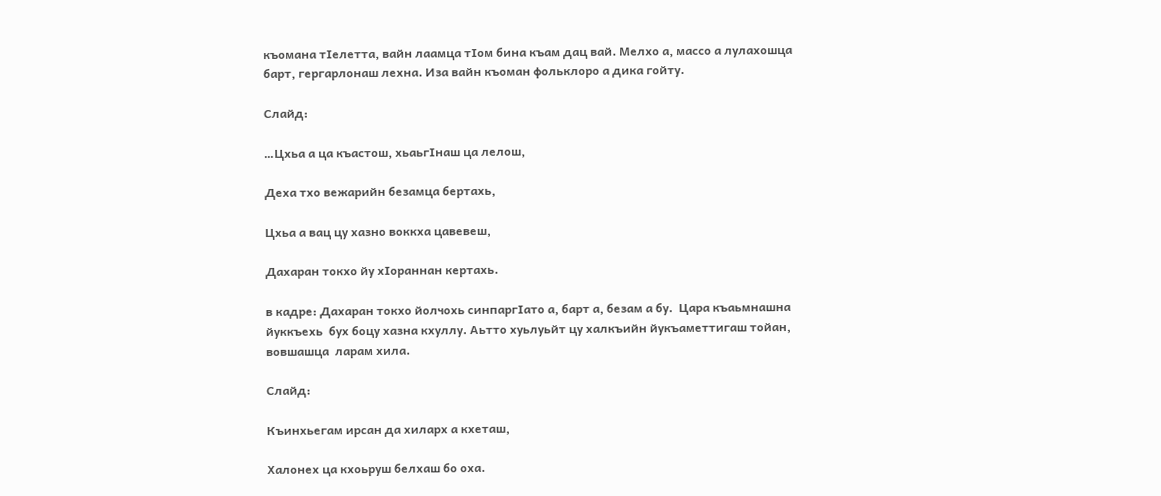къомана тIелетта, вайн лаамца тIом бина къам дац вай. Мелхо а, массо а лулахошца барт, гергарлонаш лехна. Иза вайн къоман фольклоро а дика гойту.

Слайд:

…Цхьа а ца къастош, хьаьгIнаш ца лелош,

Деха тхо вежарийн безамца бертахь,

Цхьа а вац цу хазно воккха цавевеш,

Дахаран токхо йу хIораннан кертахь.

в кадре: Дахаран токхо йолчохь синпаргIато а, барт а, безам а бу.  Цара къаьмнашна йуккъехь  бух боцу хазна кхуллу. Аьтто хуьлуьйт цу халкъийн йукъаметтигаш тойан, вовшашца  ларам хила.

Слайд:

Къинхьегам ирсан да хиларх а кхеташ,

Халонех ца кхоьруш белхаш бо оха.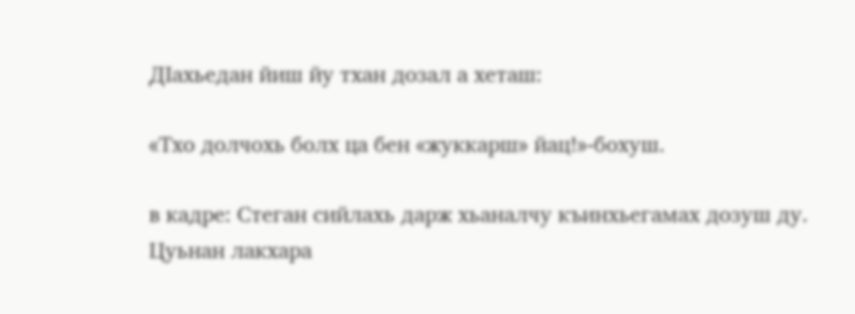ДIахьедан йиш йу тхан дозал а хеташ:

«Тхо долчохь болх ца бен «жуккарш» йац!»-бохуш.

в кадре: Стеган сийлахь дарж хьаналчу къинхьегамах дозуш ду. Цуьнан лакхара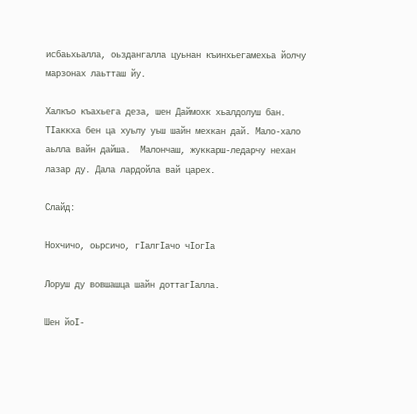исбаьхьалла, оьздангалла цуьнан къинхьегамехьа йолчу марзонах лаьтташ йу.

Халкъо къахьега деза, шен Даймохк хьалдолуш бан. ТIаккха бен ца хуьлу уьш шайн мехкан дай. Мало-хало аьлла вайн дайша.  Малончаш, жуккарш-ледарчу нехан лазар ду. Дала лардойла вай царех.

Слайд:

Нохчичо, оьрсичо, гIалгIачо чIогIа

Лоруш ду вовшашца шайн доттагIалла.

Шен йоI-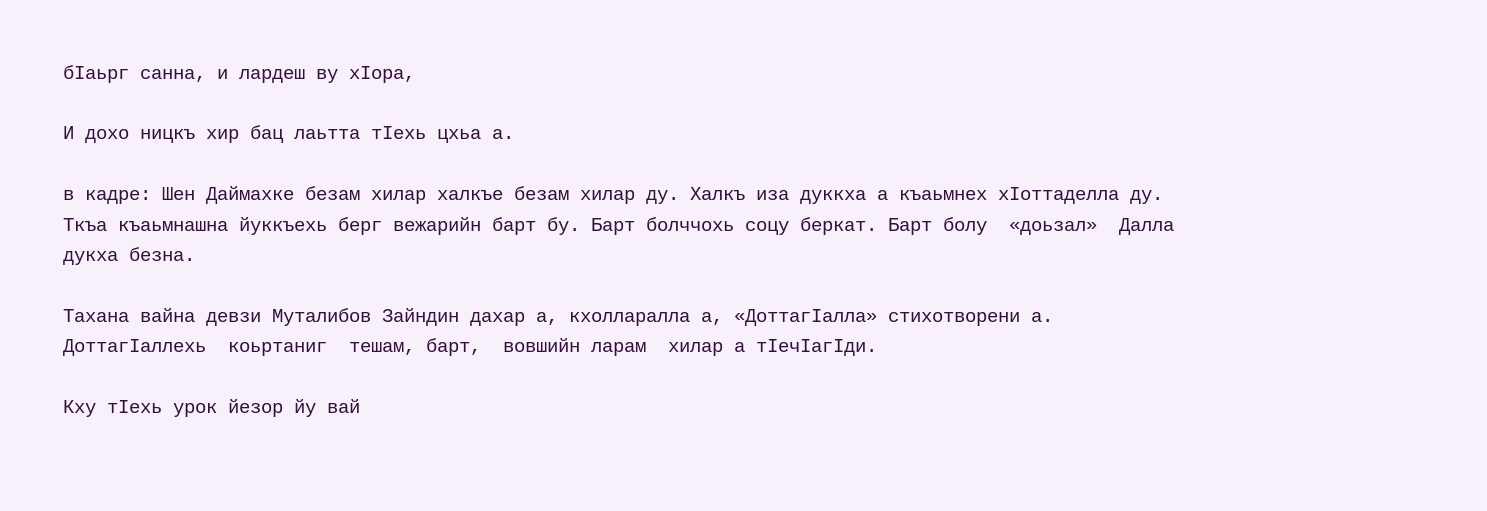бIаьрг санна, и лардеш ву хIора,

И дохо ницкъ хир бац лаьтта тIехь цхьа а.

в кадре: Шен Даймахке безам хилар халкъе безам хилар ду. Халкъ иза дуккха а къаьмнех хIоттаделла ду. Ткъа къаьмнашна йуккъехь берг вежарийн барт бу. Барт болччохь соцу беркат. Барт болу  «доьзал»  Далла дукха безна.

Тахана вайна девзи Муталибов Зайндин дахар а, кхолларалла а, «ДоттагIалла» стихотворени а. ДоттагIаллехь  коьртаниг  тешам, барт,  вовшийн ларам  хилар а тIечIагIди.

Кху тIехь урок йезор йу вай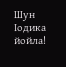Шун Iодика йойла!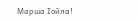Марша Iойла!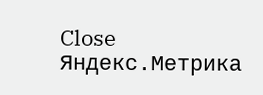Close
Яндекс.Метрика